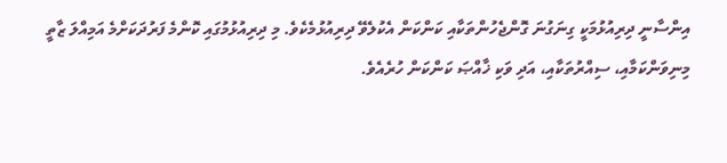އިންސާނީ ދިރިއުޅުމަކީ ގިނަގުނަ ގޮންޖެހުންތަކާއި ކަންކަން އެކުލެވޭ ދިރިއުޅުމެކެވެ. މި ދިރިއުޅުމުގައި ކޮންމެ ފަރުދަކަށްމެ އަމިއްލަ ޒާތީ މިނިވަންކަމާއި، ސިއްރުތަކާއި، އަދި ވަކި ޚާއްޞަ ކަންކަން ހުރެއެވެ.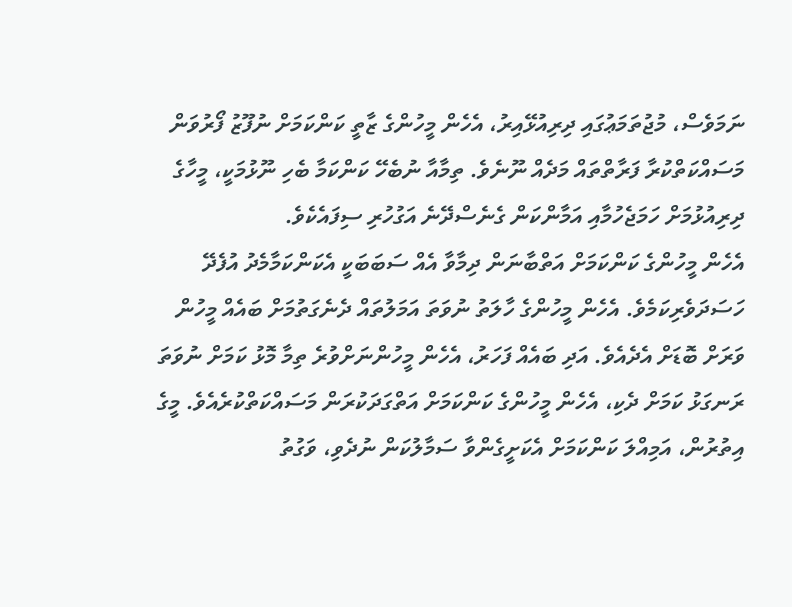ނަމަވެސް، މުޖުތަމަޢުގައި ދިރިއުޅޭއިރު، އެހެން މީހުންގެ ޒާތީ ކަންކަމަށް ނުފޫޒު ފޯރުވަން މަސައްކަތްކުރާ ފަރާތްތައް މަދެއް ނޫނެވެ. ތިމާއާ ނުބެހޭ ކަންކަމާ ބެހި ނޫޅުމަކީ، މީހާގެ ދިރިއުޅުމަށް ހަމަޖެހުމާއި އަމާންކަން ގެނެސްދޭނެ އަގުހުރި ސިފައެކެވެ.
އެހެން މީހުންގެ ކަންކަމަށް އަތްބާނަން ދިމާވާ އެއް ސަބަބަކީ އެކަންކަމާމެދު އުފެދޭ ހަސަދަވެރިކަމެވެ. އެހެން މީހުންގެ ހާލަތު ނުވަތަ އަމަލުތައް ދެނެގަތުމަށް ބައެއް މީހުން ވަރަށް ބޮޑަށް އެދެއެވެ. އަދި ބައެއް ފަހަރު، އެހެން މީހުންނަށްވުރެ ތިމާ މޮޅު ކަމަށް ނުވަތަ ރަނގަޅު ކަމަށް ދެކި، އެހެން މީހުންގެ ކަންކަމަށް އަތްގަދަކުރަން މަސައްކަތްކުރެއެވެ. މީގެ އިތުރުން، އަމިއްލަ ކަންކަމަށް އެކަށީގެންވާ ސަމާލުކަން ނުދެވި، ވަގުތު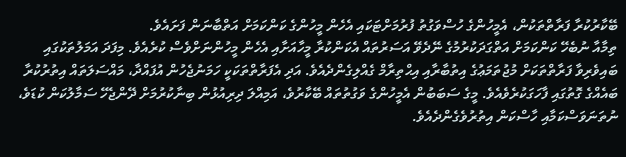ބޭކާރުކުރާ ފަރާތްތަކުން، އެމީހުންގެ ހުސްވަގުތު ފުރުމަށްޓަކައި އެހެން މީހުންގެ ކަންކަމަށް އަތްބާނަން ފަށައެވެ.
ތިމާއާ ނުބެހޭ ކަންކަމަށް އަތްގަދަކުރުމުގެ ނޭދެވޭ އަސަރުތައް އެކަންކުރާ މީހާއަށާއި އެހެން މީހުންނަށްވެސް ކުރެއެވެ. މިފަދަ އަމަލުތަކުގައި ބައިވެރިވާ ފަރާތްތަކަށް މުޖުތަމަޢުގެ އިތުބާރާއި އިޙްތިރާމް ގެއްލިގެންދެއެވެ. އަދި އެފަރާތްތަކަކީ ހަމަނުޖެހުން އުފައްދާ، މައްސަލަތައް އިތުރުކުރާ ބައެއްގެ ގޮތުގައި ފާހަގަކުރެވެއެވެ. މީގެ ސަބަބުން އެމީހުންގެ ވަގުތުތައް ބޭކާރުވެ، އަމިއްލަ ދިރިއުޅުން ބިނާކުރުމަށް ދޭންޖެހޭ ސަމާލުކަން ކުޑަވެ، ނުތަނަވަސްކަމާއި ހާސްކަން އިތުރުވެގެންދެއެވެ.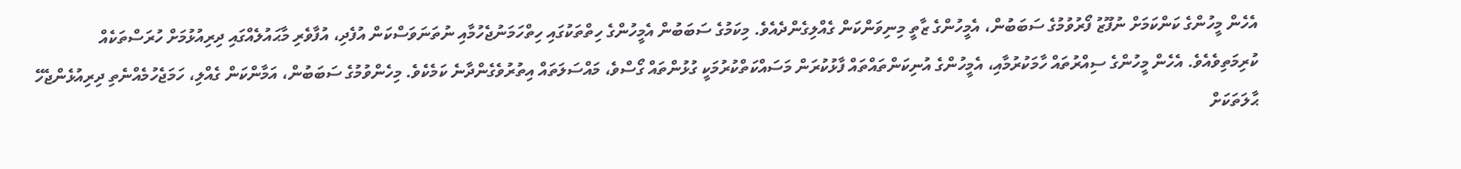އެހެން މީހުންގެ ކަންކަމަށް ނުފޫޒު ފޯރުވުމުގެ ސަބަބުން، އެމީހުންގެ ޒާތީ މިނިވަންކަން ގެއްލިގެންދެއެވެ. މިކަމުގެ ސަބަބުން އެމީހުންގެ ހިތްތަކުގައި ހިތްހަމަނުޖެހުމާއި ނުތަނަވަސްކަން އުފެދި، އުފާވެރި މާޙައުލެއްގައި ދިރިއުޅުމަށް ހުރަސްތަކެއް ކުރިމަތިވެއެވެ. އެހެން މީހުންގެ ސިއްރުތައް ހާމަކުރުމާއި، އެމީހުންގެ އުނިކަންތައްތައް ފާޅުކުރަން މަސައްކަތްކުރުމަކީ ގުޅުންތައް ގޯސްވެ، މައްސަލަތައް އިތުރުވެގެންދާނެ ކަމެކެވެ. މިހެންވުމުގެ ސަބަބުން، އަމާންކަން ގެއްލި، ހަމަޖެހުމެއްނެތި ދިރިއުޅެންޖެހޭ ޙާލަތަކަށް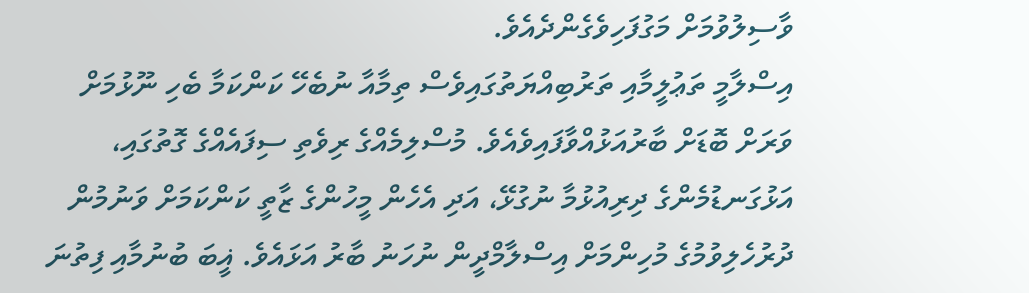ވާސިލުވުމަށް މަގުފަހިވެގެންދެއެވެ.
އިސްލާމީ ތަޢުލީމާއި ތަރުބިއްޔަތުގައިވެސް ތިމާއާ ނުބެހޭ ކަންކަމާ ބެހި ނޫޅުމަށް ވަރަށް ބޮޑަށް ބާރުއަޅުއްވާފައިވެއެވެ. މުސްލިމެއްގެ ރިވެތި ސިފައެއްގެ ގޮތުގައި، އަޅުގަނޑުމެންގެ ދިރިއުޅުމާ ނުގުޅޭ، އަދި އެހެން މީހުންގެ ޒާތީ ކަންކަމަށް ވަނުމުން ދުރުހެލިވުމުގެ މުހިންމަށް އިސްލާމްދީން ނުހަނު ބާރު އަޅައެވެ. ޣީބަ ބުނުމާއި ފިތުނަ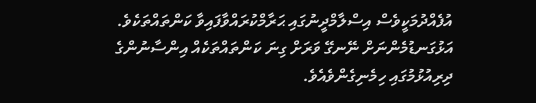އުފެއްދުމަކީވެސް އިސްލާމްދީނުގައި ޙަރާމްކުރައްވާފައިވާ ކަންތައްތަކެވެ. އަޅުގަނޑުމެންނަށް ނޭނގޭ ވަރަށް ގިނަ ކަންތައްތަކެއް އިންސާނުންގެ ދިރިއުޅުމުގައި ހިމެނިގެންވެއެވެ.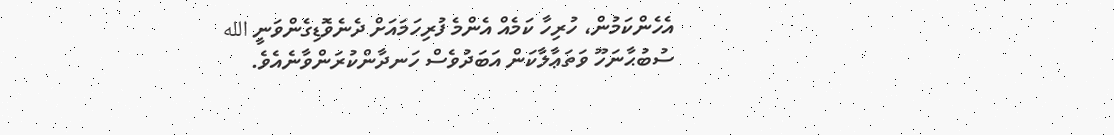އެހެންކަމުން، ހުރިހާ ކަމެއް އެންމެ ފުރިހަމައަށް ދެނެވޮޑިގެންވަނީ الله ސުބުޙާނަހޫ ވަތަޢާލާކަން އަބަދުވެސް ހަނދާންކުރަންވާނެއެވެ.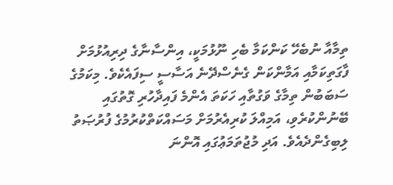ތިމާއާ ނުބެހޭ ކަންކަމާ ބެހި ނޫޅުމަކީ، އިންސާނާގެ ދިރިއުޅުމަށް ފާގަތިކަމާއި އަމާންކަން ގެނެސްދޭނެ އަސާސީ ސިފައެކެވެ. މިކަމުގެ ސަބަބުން ތިމާގެ ވަގުތާއި ހަކަތަ އެންމެ ފައިދާހުރި ގޮތުގައި ބޭނުންކުރެވި، އަމިއްލަ ކުރިއެރުމަށް މަސައްކަތްކުރުމުގެ ފުރުޞަތު ލިބިގެންދެއެވެ. އަދި މުޖުތަމަޢުގައި އޮންނަ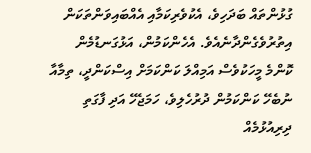ގުޅުންތައް ބަދަހިވެ، އެކުވެރިކަމާއި އެއްބައިވަންތަކަން އިތުރުވެގެންދާނެއެވެ. އެހެންކަމުން، އަޅުގަނޑުމެން ކޮންމެ މީހަކުވެސް އަމިއްލަ ކަންކަމަށް އިސްކަންދީ، ތިމާއާ ނުބެހޭ ކަންކަމުން ދުރުހެލިވެ، ހަމަޖެހޭ އަދި ފާގަތި ދިރިއުޅުމެއް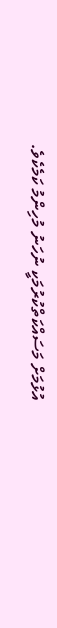އުޅުމަށް މަސައްކަތްކުރުމަކީ ނުހަނު މުހިންމު ކަމެކެވެ.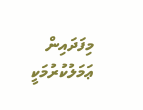މިފަދައިން ޢަމަލުކުރުމަކީ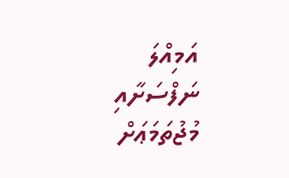އަމިއްލަ ނަފްސަށާއި މުޖުތަމަޢަށް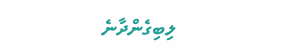ލިބިގެންދާނެ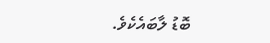ބޮޑު ލާބައެކެވެ.